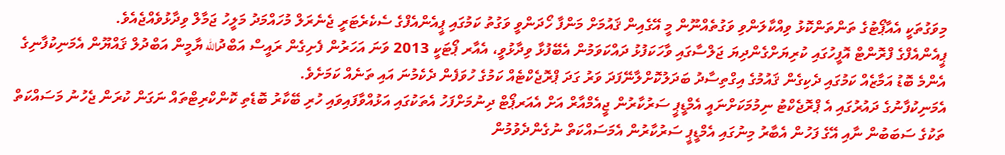މިވަގުތަކީ އެއާޕޯޓުގެ ތަންތަންކޮޅު ވިއްކާލަންވި ވަގުތެއްނޫން މީ އޭގެއިން ޤައުމަށް މަންފާ ހޯދަންވީ ވަގުތު ކަމުގައި ޕީއެންއެފްގެ ސެކެރެޓަރީ ޖެނެރަލް މުހައްމަދު މަލީހު ޖަމާލް ވިދާޅުވެއްޖެއެވެ.
ޕީއެންއެފްގެ ފްރޮންޓް އޮފީހުގައި ކުރިޔަށްގެންދިޔަ ޖަލްސާގައި ވާހަކަފުޅު ދައްކަވަމުން އެބޭފުޅާ ވިދާޅުވީ، އެއާރ ޕޯޓަކީ 2013 ވަނަ އަހަރުން ފެށިގެން ރައީސް އަބްދުالله ޔާމީން އަބްދުލް ޤައްޔޫން އެމަނިކުފާނިގެ އެންމެ ބޮޑު އަމާޒެއް ކަމުގައި ދެކިގެން ޤައުމުގެ އިގްތިސާދު ބަދަލުކޮށްލާނޭފަދަ ވަރު ގަދަ ޕްރޮޖެކްޓެއް ކަމުގެ ހުވަފެން ދެކެމުނަ އައި ތަނެއް ކަމަށެވެ.
އެމަނިކުފާނުގެ ދައުރުގައި އެ ޕްރޮޖެކްޓު ނިމުމަކަށްނައީ އެމްޑީޕީ ސަރުކާރުން ޖީއެމްއާރް އަށް އެއަރޕޯޓް ދިނުމަށްފަހު އެތަކުގައި އަޅުއްވާފައިވައި ހުރި ބޭކާރު ބޮޑެތި ކޮންކްރިޓްތައް ނަގަން ކުރަން ޖެހުނު މަސައްކަތް ތަކުގެ ސަބަބުން ނާއި އޭގެ ފަހުން އެބާރު މިނުގައި އެމްޑީޕީ ސަރުކާރުން އެމަސައްކަތް ނުގެންދެވުމުން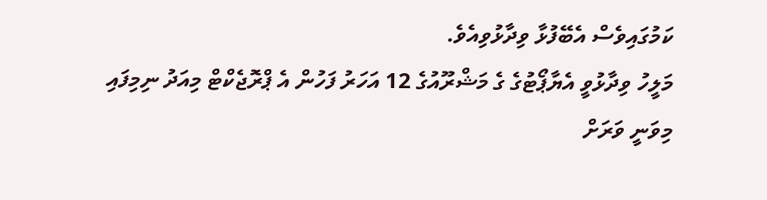ކަމުގައިވެސް އެބޭފުޅާ ވިދާޅުވިއެވެ.
މަލީހު ވިދާޅުވީ އެޔާޕޯޓުގެ ގެ މަޝްރޫއުގެ 12 އަހަރު ފަހުން އެ ޕްރޮޖެކްޓް މިއަދު ނިމިފައި މިވަނީ ވަރަށް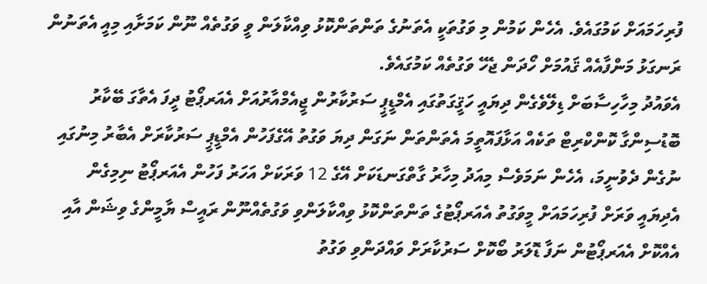ފުރިހަމައަށް ކަމުގައެވެ. އެހެން ކަމުން މި ވަގުތަކީ އެތަނުގެ ތަންތަންކޮޅު ވިއްކާލަން ވީ ވަގުތެއް ނޫން ކަމަށާއި މިއީ އެތަނުން ރަނގަޅު މަންފާއެއް ޤައުމަށް ހޯދަން ޖެހޭ ވަގުތެއް ކަމުގައެވެ.
އެވައުދު މިހާހިސާބަށް ޑިލޭވެގެން ދިޔައީ ހަޤީގަތުގައި އެމްޑީޕީ ސަރުކާރުން ޖީއެމްއާރުއަށް އެއަރޕޯޓު ދީފަ އެތާގަ ބޭކާރު ބޮޑުސިންގާ ކޮންކްރިޓް ތަކެއް އަޅާފައޮތީމަ އެތަންތަން ނަގަން ދިޔަ ވަގުތު އޭގެފަހުން އެމްޑީޕީ ސަރުކާރަށް އެބާރު މިނުގައި ނުގެން ދެވުނީމަ، އެހެން ނަމަވެސް މިއަދު މިހާރު ގާތްގަނޑަކަށް އޭގެ 12 ވަރަކަށް އަހަރު ފަހުން އެއަރޕޯޓު ނިމިގެން އެދިޔައީ ވަރަށް ފުރިހަމައަށް މީވަގުތު އެއަރޕޯޓުގެ ތަންތަންކޮޅު ވިއްކާލަންވި ވަގުތެއްނޫން ރައީސް ޔާމީންގެ ވިޝަން އާއި އެއްކޮށް އެއަރޕޯޓުން ނަފާ ޑޮލަރު ބޯކޮށް ސަރުކާރަށް ވައްދަންވި ވަގުތު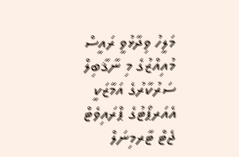މަލީހު ވިދާޅުވީ ރައީސް މުއިއްޒުގެ މި ނާޤާބިލް ސަރުކާރުގެ އަމާޒަކީ އެއަރޕޯޓުގެ ޕްރައިވެޓް ޖެޓް ޓާރމިނަލް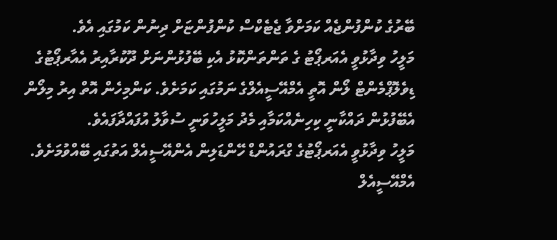ބޭރުގެ ކުންފުންޖެއް ކަމަށްވާ ޖެޓެކްސް ކުންފުންޏަށް ދިނުން ކަމުގައި އެވެ.
މަލީހު ވިދާޅުވީ އެއަރޕޯޓު ގެ ތަންތަންކޮޅު އެކި ބޭފުޅުންނަށް ދޫކުރާއިރު އެއާރޕޯޓުގެ ޑިވެލޮޕްމެންޓް ލޯން އޮތީ އެމްއޭސީއެލްގެ ނަމުގައި ކަމަށެވެ. ކަންމިހެން އޮތް އިރު މިލޯން އެބޭފުޅުން ދައްކާނީ ކިހިނެއްކަމާއި މެދު މަލީހުވަނީ ސުވާލު އުފައްދާފައެވެ.
މަލީހު ވިދާޅުވީ އެއަރޕޯޓުގެ ގްރައުންޑް ހޭންޑަލިން އެންއޭސީއެލް އަތުގައި ބޭއްވުމަށެވެ. އެމްއޭސީއެލް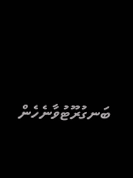ބަނގުރޫޓުވާނެހެން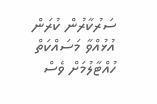ސަރުކާރުން ކުރަން އުޅުއްވާ މަސައްކަތް ހުއްޓާލުމަށް ވެސް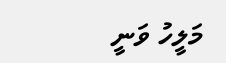މަލީހު ވަނީ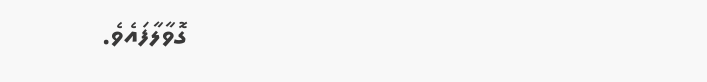ގޮވާލާފައެވެ.